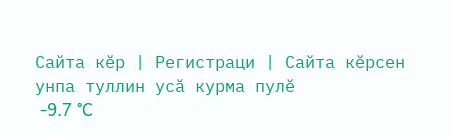Сайта кӗр | Регистраци | Сайта кӗрсен унпа туллин усӑ курма пулӗ
 -9.7 °C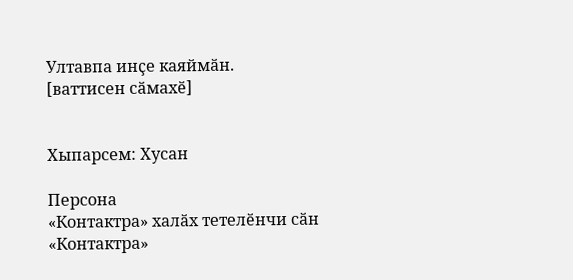Ултавпа инҫе каяймӑн.
[ваттисен сӑмахӗ]


Хыпарсем: Хусан

Персона
«Контактра» халӑх тетелӗнчи сӑн
«Контактра»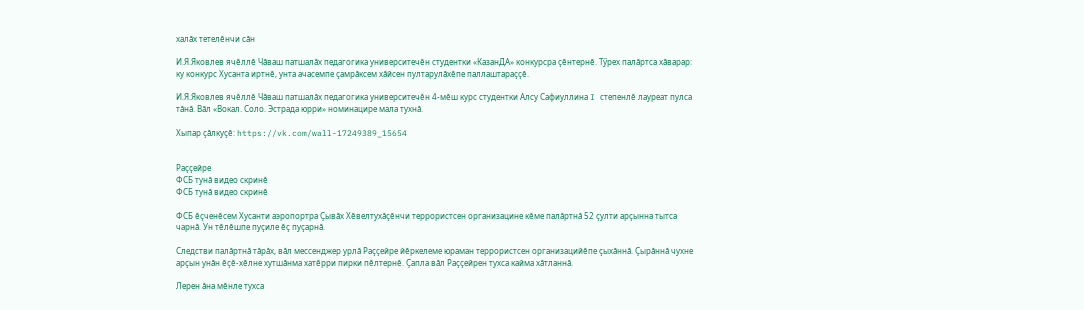халӑх тетелӗнчи сӑн

И.Я.Яковлев ячӗллӗ Чӑваш патшалӑх педагогика университечӗн студентки «КазанДА» конкурсра ҫӗнтернӗ. Тӳрех палӑртса хӑварар: ку конкурс Хусанта иртнӗ, унта ачасемпе ҫамрӑксем хӑйсен пултарулӑхӗпе паллаштараҫҫӗ.

И.Я.Яковлев ячӗллӗ Чӑваш патшалӑх педагогика университечӗн 4-мӗш курс студентки Алсу Сафиуллина I степенлӗ лауреат пулса тӑнӑ. Вӑл «Вокал. Соло. Эстрада юрри» номинацире мала тухнӑ.

Хыпар ҫӑлкуҫӗ: https://vk.com/wall-17249389_15654


Раҫҫейре
ФСБ тунӑ видео скринӗ
ФСБ тунӑ видео скринӗ

ФСБ ӗҫченӗсем Хусанти аэропортра Ҫывӑх Хӗвелтухӑҫӗнчи террористсен организацине кӗме палӑртнӑ 52 ҫулти арҫынна тытса чарнӑ. Ун тӗлӗшпе пуҫиле ӗҫ пуҫарнӑ.

Следстви палӑртнӑ тӑрӑх, вӑл мессенджер урлӑ Раҫҫейре йӗркелеме юраман террористсен организацийӗпе ҫыхӑннӑ. Ҫырӑннӑ чухне арҫын унӑн ӗҫӗ-хӗлне хутшӑнма хатӗрри пирки пӗлтернӗ. Ҫапла вӑл Раҫҫейрен тухса кайма хӑтланнӑ.

Лерен ӑна мӗнле тухса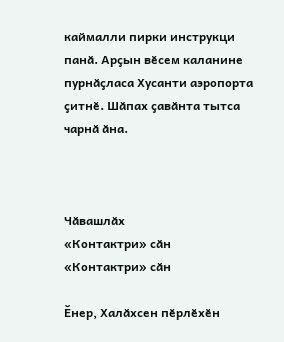каймалли пирки инструкци панӑ. Арҫын вӗсем каланине пурнӑҫласа Хусанти аэропорта ҫитнӗ. Шӑпах ҫавӑнта тытса чарнӑ ӑна.



Чӑвашлӑх
«Контактри» сӑн
«Контактри» сӑн

Ӗнер, Халӑхсен пӗрлӗхӗн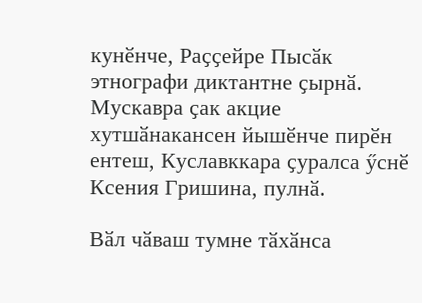кунӗнче, Раҫҫейре Пысӑк этнографи диктантне ҫырнӑ. Мускавра ҫак акцие хутшӑнакансен йышӗнче пирӗн ентеш, Куславккара ҫуралса ӳснӗ Ксения Гришина, пулнӑ.

Вӑл чӑваш тумне тӑхӑнса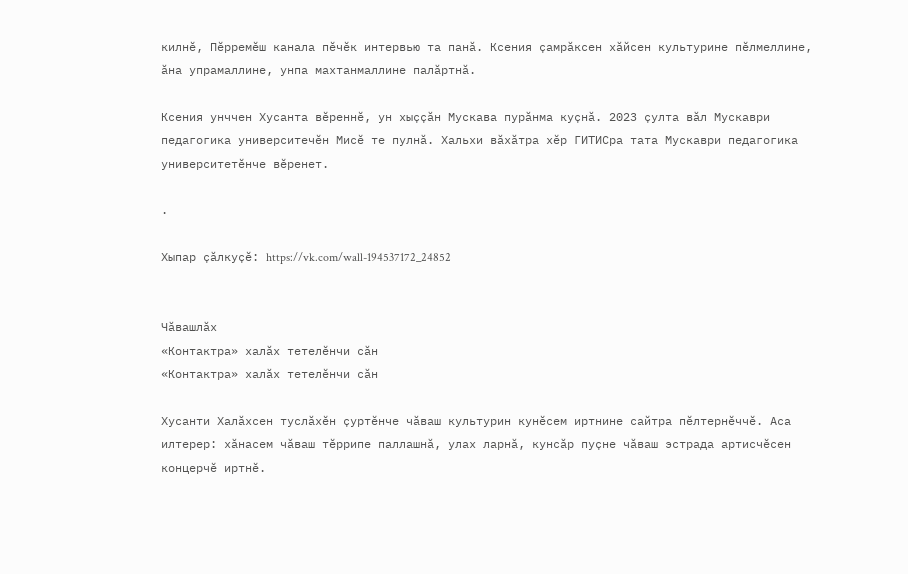килнӗ, Пӗрремӗш канала пӗчӗк интервью та панӑ. Ксения ҫамрӑксен хӑйсен культурине пӗлмеллине, ӑна упрамаллине, унпа махтанмаллине палӑртнӑ.

Ксения унччен Хусанта вӗреннӗ, ун хыҫҫӑн Мускава пурӑнма куҫнӑ. 2023 ҫулта вӑл Мускаври педагогика университечӗн Мисӗ те пулнӑ. Хальхи вӑхӑтра хӗр ГИТИСра тата Мускаври педагогика университетӗнче вӗренет.

.

Хыпар ҫӑлкуҫӗ: https://vk.com/wall-194537172_24852


Чӑвашлӑх
«Контактра» халӑх тетелӗнчи сӑн
«Контактра» халӑх тетелӗнчи сӑн

Хусанти Халӑхсен туслӑхӗн ҫуртӗнче чӑваш культурин кунӗсем иртнине сайтра пӗлтернӗччӗ. Аса илтерер: хӑнасем чӑваш тӗррипе паллашнӑ, улах ларнӑ, кунсӑр пуҫне чӑваш эстрада артисчӗсен концерчӗ иртнӗ.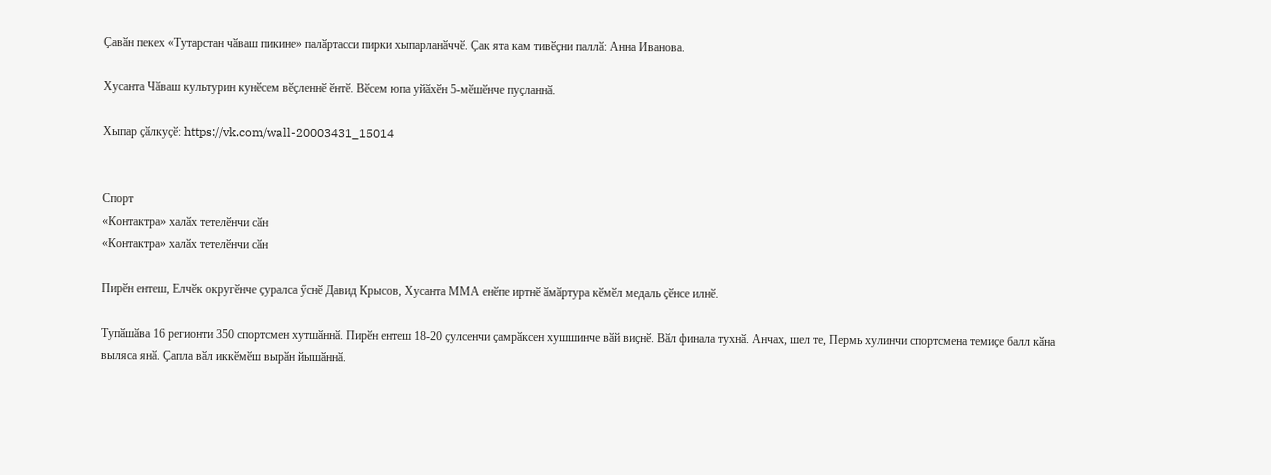Ҫавӑн пекех «Тутарстан чӑваш пикине» палӑртасси пирки хыпарланӑччӗ. Ҫак ята кам тивӗҫни паллӑ: Анна Иванова.

Хусанта Чӑваш культурин кунӗсем вӗҫленнӗ ӗнтӗ. Вӗсем юпа уйӑхӗн 5-мӗшӗнче пуҫланнӑ.

Хыпар ҫӑлкуҫӗ: https://vk.com/wall-20003431_15014


Спорт
«Контактра» халӑх тетелӗнчи сӑн
«Контактра» халӑх тетелӗнчи сӑн

Пирӗн ентеш, Елчӗк округӗнче ҫуралса ӳснӗ Давид Крысов, Хусанта ММА енӗпе иртнӗ ӑмӑртура кӗмӗл медаль ҫӗнсе илнӗ.

Тупӑшӑва 16 регионти 350 спортсмен хутшӑннӑ. Пирӗн ентеш 18-20 ҫулсенчи ҫамрӑксен хушшинче вӑй виҫнӗ. Вӑл финала тухнӑ. Анчах, шел те, Пермь хулинчи спортсмена темиҫе балл кӑна выляса янӑ. Ҫапла вӑл иккӗмӗш вырӑн йышӑннӑ.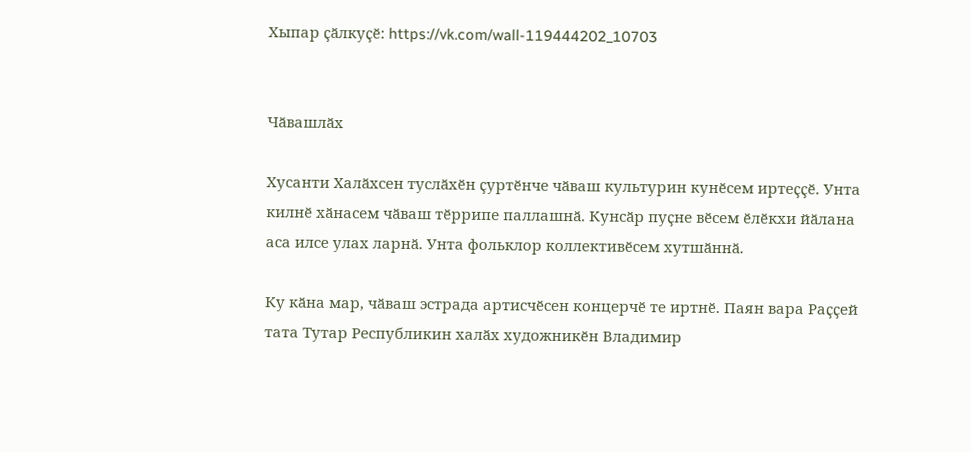Хыпар ҫӑлкуҫӗ: https://vk.com/wall-119444202_10703


Чӑвашлӑх

Хусанти Халӑхсен туслӑхӗн ҫуртӗнче чӑваш культурин кунӗсем иртеҫҫӗ. Унта килнӗ хӑнасем чӑваш тӗррипе паллашнӑ. Кунсӑр пуҫне вӗсем ӗлӗкхи йӑлана аса илсе улах ларнӑ. Унта фольклор коллективӗсем хутшӑннӑ.

Ку кӑна мар, чӑваш эстрада артисчӗсен концерчӗ те иртнӗ. Паян вара Раҫҫей тата Тутар Республикин халӑх художникӗн Владимир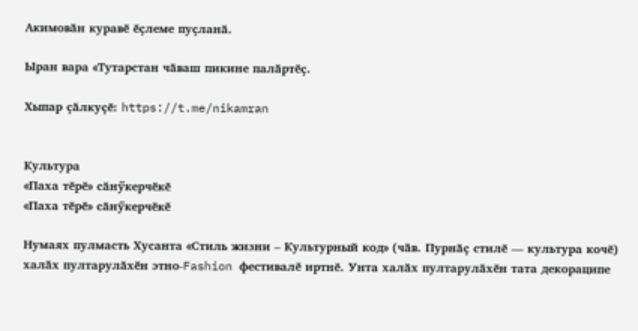Акимовӑн куравӗ ӗҫлеме пуҫланӑ.

Ыран вара «Тутарстан чӑваш пикине палӑртӗҫ.

Хыпар ҫӑлкуҫӗ: https://t.me/nikamran


Культура
«Паха тӗрӗ» сӑнӳкерчӗкӗ
«Паха тӗрӗ» сӑнӳкерчӗкӗ

Нумаях пулмасть Хусанта «Стиль жизни – Культурный код» (чӑв. Пурнӑҫ стилӗ — культура кочӗ) халӑх пултарулӑхӗн этно-Fashion фестивалӗ иртнӗ. Унта халӑх пултарулӑхӗн тата декораципе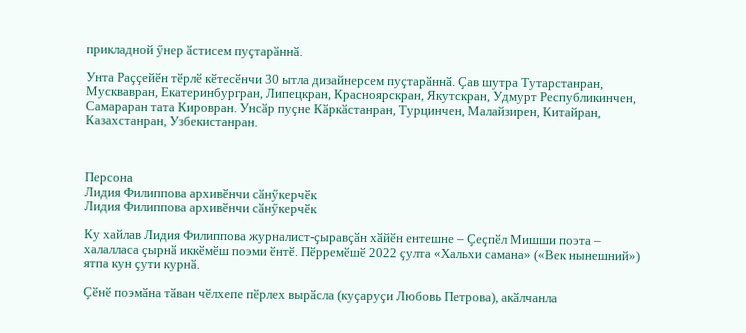прикладной ӳнер ӑстисем пуҫтарӑннӑ.

Унта Раҫҫейӗн тӗрлӗ кӗтесӗнчи 30 ытла дизайнерсем пуҫтарӑннӑ. Ҫав шутра Тутарстанран, Мусквавран, Екатеринбургран, Липецкран, Красноярскран, Якутскран, Удмурт Республикинчен, Самараран тата Кировран. Унсӑр пуҫне Кӑркӑстанран, Турцинчен, Малайзирен, Китайран, Казахстанран, Узбекистанран.



Персона
Лидия Филиппова архивӗнчи сӑнӳкерчӗк
Лидия Филиппова архивӗнчи сӑнӳкерчӗк

Ку хайлав Лидия Филиппова журналист-ҫыравҫӑн хӑйӗн ентешне – Ҫеҫпӗл Мишши поэта – халалласа ҫырнӑ иккӗмӗш поэми ӗнтӗ. Пӗрремӗшӗ 2022 ҫулта «Хальхи самана» («Век нынешний») ятпа кун ҫути курнӑ.

Ҫӗнӗ поэмӑна тӑван чӗлхепе пӗрлех вырӑсла (куҫаруҫи Любовь Петрова), акӑлчанла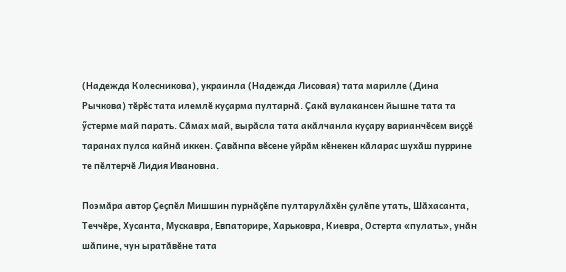(Надежда Колесникова), украинла (Надежда Лисовая) тата марилле (Дина Рычкова) тӗрӗс тата илемлӗ куҫарма пултарнӑ. Ҫакӑ вулакансен йышне тата та ӳстерме май парать. Сӑмах май, вырӑсла тата акӑлчанла куҫару варианчӗсем виҫҫӗ таранах пулса кайнӑ иккен. Ҫавӑнпа вӗсене уйрӑм кӗнекен кӑларас шухӑш пуррине те пӗлтерчӗ Лидия Ивановна.

Поэмӑра автор Ҫеҫпӗл Мишшин пурнӑҫӗпе пултарулӑхӗн ҫулӗпе утать, Шӑхасанта, Теччӗре, Хусанта, Мускавра, Евпаторире, Харьковра, Киевра, Остерта «пулать», унӑн шӑпине, чун ыратӑвӗне тата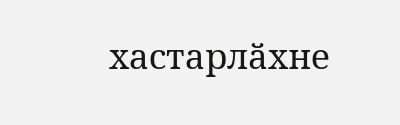хастарлӑхне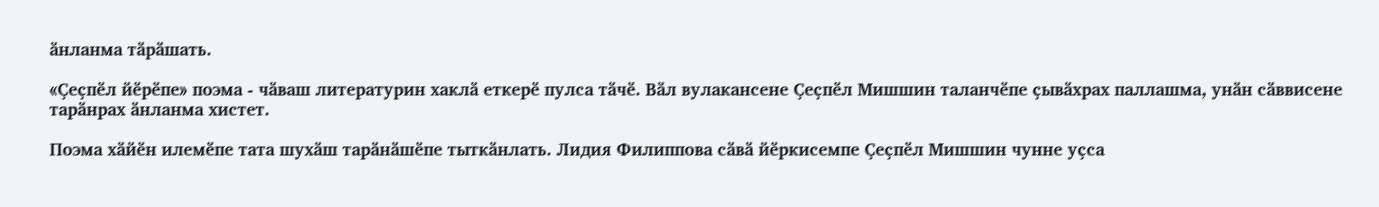ӑнланма тӑрӑшать.

«Ҫеҫпӗл йӗрӗпе» поэма - чӑваш литературин хаклӑ еткерӗ пулса тӑчӗ. Вӑл вулакансене Ҫеҫпӗл Мишшин таланчӗпе ҫывӑхрах паллашма, унӑн сӑввисене тарӑнрах ӑнланма хистет.

Поэма хӑйӗн илемӗпе тата шухӑш тарӑнӑшӗпе тыткӑнлать. Лидия Филиппова сӑвӑ йӗркисемпе Ҫеҫпӗл Мишшин чунне уҫса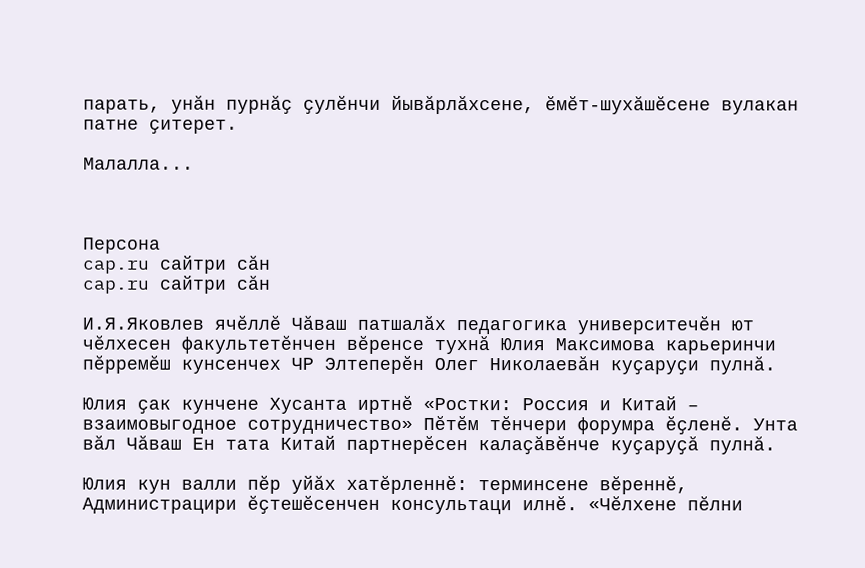парать, унӑн пурнӑҫ ҫулӗнчи йывӑрлӑхсене, ӗмӗт-шухӑшӗсене вулакан патне ҫитерет.

Малалла...



Персона
cap.ru сайтри сӑн
cap.ru сайтри сӑн

И.Я.Яковлев ячӗллӗ Чӑваш патшалӑх педагогика университечӗн ют чӗлхесен факультетӗнчен вӗренсе тухнӑ Юлия Максимова карьеринчи пӗрремӗш кунсенчех ЧР Элтеперӗн Олег Николаевӑн куҫаруҫи пулнӑ.

Юлия ҫак кунчене Хусанта иртнӗ «Ростки: Россия и Китай – взаимовыгодное сотрудничество» Пӗтӗм тӗнчери форумра ӗҫленӗ. Унта вӑл Чӑваш Ен тата Китай партнерӗсен калаҫӑвӗнче куҫаруҫӑ пулнӑ.

Юлия кун валли пӗр уйӑх хатӗрленнӗ: терминсене вӗреннӗ, Администрацири ӗҫтешӗсенчен консультаци илнӗ. «Чӗлхене пӗлни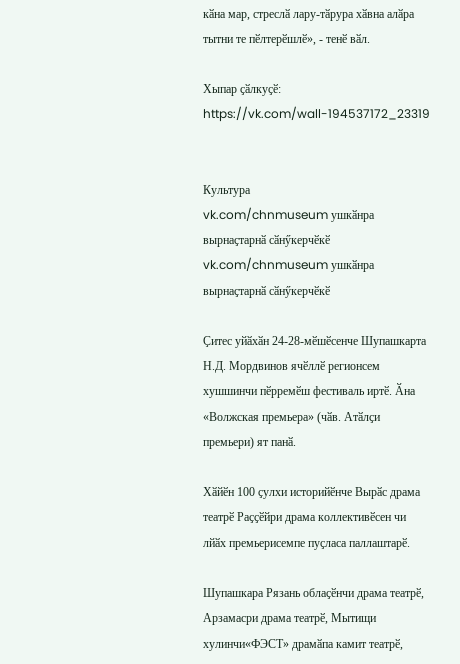кӑна мар, стреслӑ лару-тӑрура хӑвна алӑра тытни те пӗлтерӗшлӗ», - тенӗ вӑл.

Хыпар ҫӑлкуҫӗ: https://vk.com/wall-194537172_23319


Культура
vk.com/chnmuseum ушкӑнра вырнаҫтарнӑ сӑнӳкерчӗкӗ
vk.com/chnmuseum ушкӑнра вырнаҫтарнӑ сӑнӳкерчӗкӗ

Ҫитес уйӑхӑн 24-28-мӗшӗсенче Шупашкарта Н.Д. Мордвинов ячӗллӗ регионсем хушшинчи пӗрремӗш фестиваль иртӗ. Ӑна «Волжская премьера» (чӑв. Атӑлҫи премьери) ят панӑ.

Хӑйӗн 100 ҫулхи историйӗнче Вырӑс драма театрӗ Раҫҫӗйри драма коллективӗсен чи лйӑх премьерисемпе пуҫласа паллаштарӗ.

Шупашкара Рязань облаҫӗнчи драма театрӗ, Арзамасри драма театрӗ, Мытищи хулинчи«ФЭСТ» драмӑпа камит театрӗ,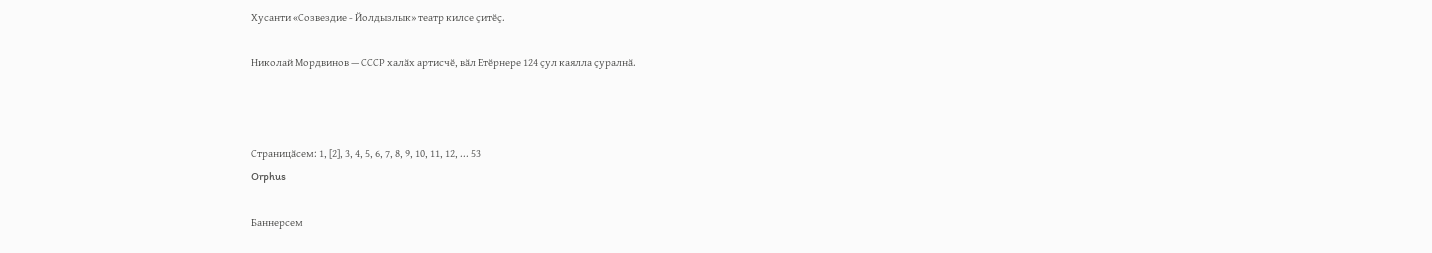Хусанти «Созвездие - Йолдызлык» театр килсе ҫитӗҫ.

Николай Мордвинов — СССР халӑх артисчӗ, вӑл Етӗрнере 124 ҫул каялла ҫуралнӑ.



Страницӑсем: 1, [2], 3, 4, 5, 6, 7, 8, 9, 10, 11, 12, ... 53
Orphus

Баннерсем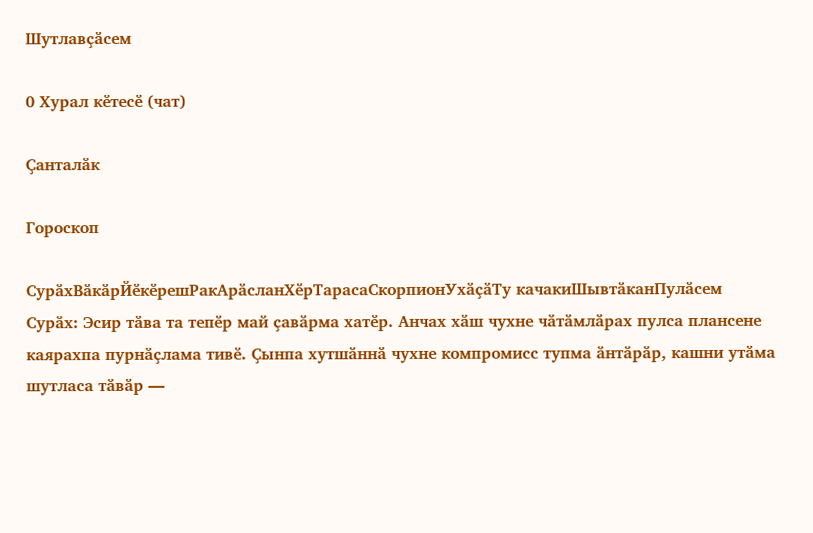Шутлавҫӑсем

0 Хурал кӗтесӗ (чат)

Ҫанталӑк

Гороскоп

СурӑхВӑкӑрЙӗкӗрешРакАрӑсланХӗрТарасаСкорпионУхӑҫӑТу качакиШывтӑканПулӑсем
Сурӑх: Эсир тӑва та тепӗр май ҫавӑрма хатӗр. Анчах хӑш чухне чӑтӑмлӑрах пулса плансене каярахпа пурнӑҫлама тивӗ. Ҫынпа хутшӑннӑ чухне компромисс тупма ӑнтӑрӑр, кашни утӑма шутласа тӑвӑр —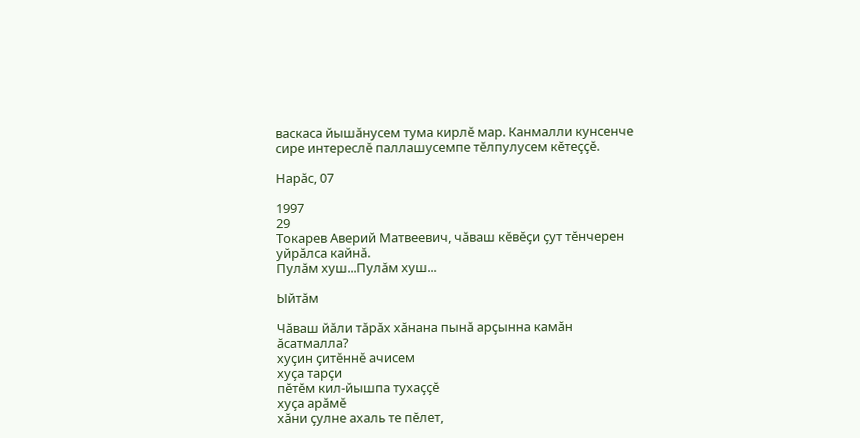васкаса йышӑнусем тума кирлӗ мар. Канмалли кунсенче сире интереслӗ паллашусемпе тӗлпулусем кӗтеҫҫӗ.

Нарӑс, 07

1997
29
Токарев Аверий Матвеевич, чӑваш кӗвӗҫи ҫут тӗнчерен уйрӑлса кайнӑ.
Пулӑм хуш...Пулӑм хуш...

Ыйтӑм

Чӑваш йӑли тӑрӑх хӑнана пынӑ арҫынна камӑн ӑсатмалла?
хуҫин ҫитӗннӗ ачисем
хуҫа тарҫи
пӗтӗм кил-йышпа тухаҫҫӗ
хуҫа арӑмӗ
хӑни ҫулне ахаль те пӗлет,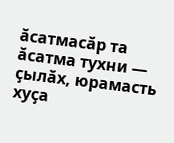ӑсатмасӑр та
ӑсатма тухни — ҫылӑх, юрамасть
хуҫа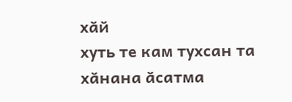хӑй
хуть те кам тухсан та
хӑнана ӑсатма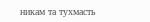никам та тухмасть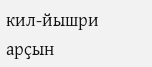кил-йышри арҫын